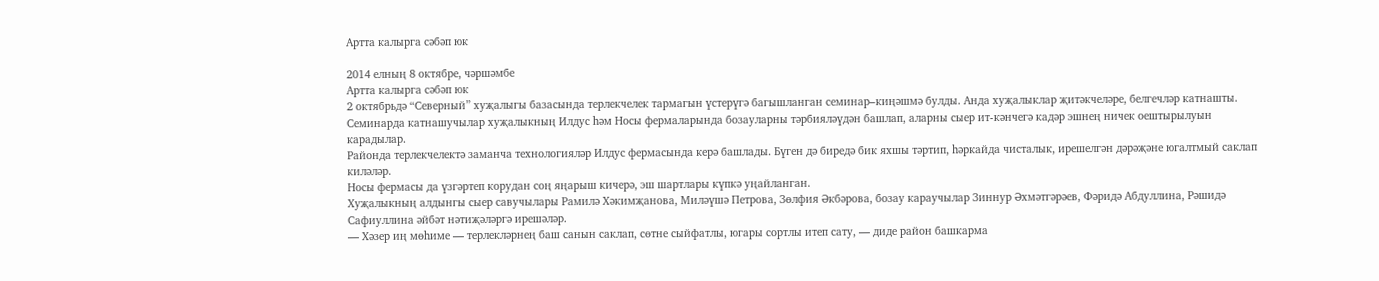Артта калырга сәбәп юк

2014 елның 8 октябре, чәршәмбе
Артта калырга сәбәп юк
2 октябрьдә “Северный” хуҗалыгы базасында терлекчелек тармагын үстерүгә багышланган семинар–киңәшмә булды. Анда хуҗалыклар җитәкчеләре, белгечләр катнашты.
Семинарда катнашучылар хуҗалыкның Илдус һәм Носы фермаларында бозауларны тәрбияләүдән башлап, аларны сыер ит-кәнчегә кадәр эшнең ничек оештырылуын карадылар.
Районда терлекчелектә заманча технологияләр Илдус фермасында керә башлады. Бүген дә биредә бик яхшы тәртип, һәркайда чисталык, ирешелгән дәрәҗәне югалтмый саклап киләләр.
Носы фермасы да үзгәртеп корудан соң яңарыш кичерә, эш шартлары күпкә уңайланган.
Хуҗалыкның алдынгы сыер савучылары Рамилә Хәкимҗанова, Миләүшә Петрова, Зөлфия Әкбәрова, бозау караучылар Зиннур Әхмәтгәрәев, Фәридә Абдуллина, Рәшидә Сафиуллина әйбәт нәтиҗәләргә ирешәләр.
— Хәзер иң мөһиме — терлекләрнең баш санын саклап, сөтне сыйфатлы, югары сортлы итеп сату, — диде район башкарма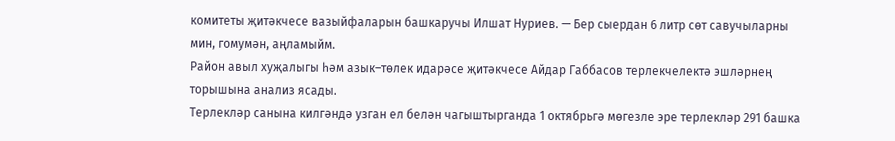комитеты җитәкчесе вазыйфаларын башкаручы Илшат Нуриев. — Бер сыердан 6 литр сөт савучыларны мин, гомумән, аңламыйм.
Район авыл хуҗалыгы һәм азык–төлек идарәсе җитәкчесе Айдар Габбасов терлекчелектә эшләрнең торышына анализ ясады.
Терлекләр санына килгәндә узган ел белән чагыштырганда 1 октябрьгә мөгезле эре терлекләр 291 башка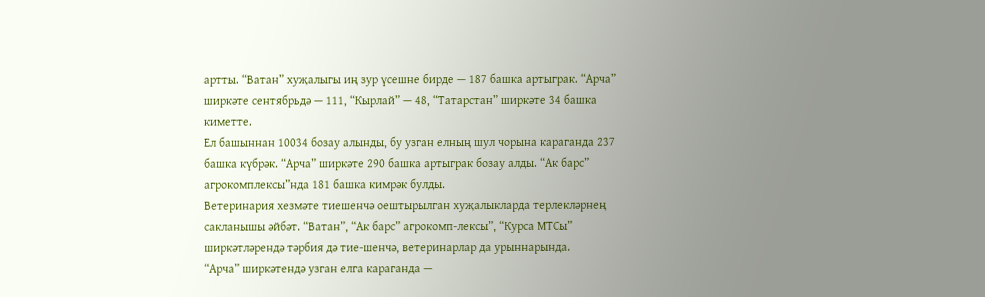артты. “Ватан” хуҗалыгы иң зур үсешне бирде — 187 башка артыграк. “Арча” ширкәте сентябрьдә — 111, “Кырлай” — 48, “Татарстан” ширкәте 34 башка киметте.
Ел башыннан 10034 бозау алынды, бу узган елның шул чорына караганда 237 башка күбрәк. “Арча” ширкәте 290 башка артыграк бозау алды. “Ак барс” агрокомплексы”нда 181 башка кимрәк булды.
Ветеринария хезмәте тиешенчә оештырылган хуҗалыкларда терлекләрнең сакланышы әйбәт. “Ватан”, “Ак барс” агрокомп-лексы”, “Курса МТСы” ширкәтләрендә тәрбия дә тие-шенчә, ветеринарлар да урыннарында.
“Арча” ширкәтендә узган елга караганда —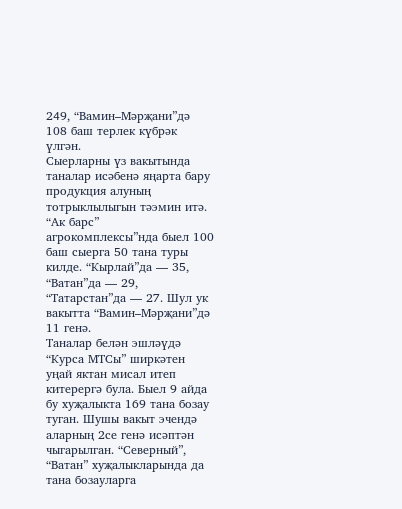249, “Вамин–Мәрҗани”дә 108 баш терлек күбрәк үлгән.
Сыерларны үз вакытында таналар исәбенә яңарта бару продукция алуның тотрыклылыгын тәэмин итә. “Ак барс” агрокомплексы”нда быел 100 баш сыерга 50 тана туры килде. “Кырлай”да — 35, “Ватан”да — 29, “Татарстан”да — 27. Шул ук вакытта “Вамин–Мәрҗани”дә 11 генә.
Таналар белән эшләүдә “Курса МТСы” ширкәтен уңай яктан мисал итеп китерергә була. Быел 9 айда бу хуҗалыкта 169 тана бозау туган. Шушы вакыт эчендә аларның 2се генә исәптән чыгарылган. “Северный”, “Ватан” хуҗалыкларында да тана бозауларга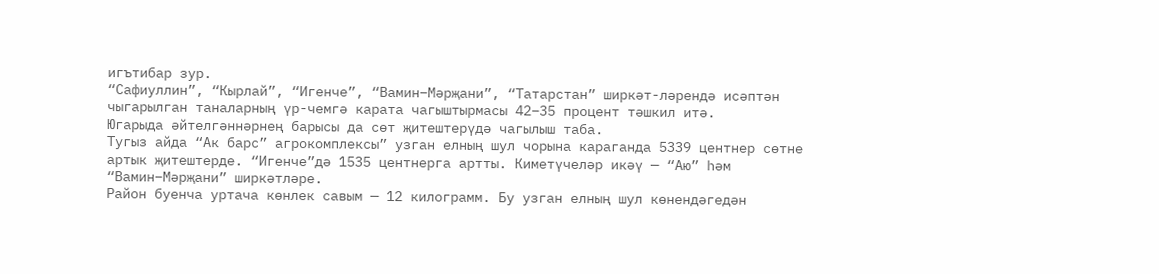игътибар зур.
“Сафиуллин”, “Кырлай”, “Игенче”, “Вамин–Мәрҗани”, “Татарстан” ширкәт-ләрендә исәптән чыгарылган таналарның үр-чемгә карата чагыштырмасы 42–35 процент тәшкил итә.
Югарыда әйтелгәннәрнең барысы да сөт җитештерүдә чагылыш таба.
Тугыз айда “Ак барс” агрокомплексы” узган елның шул чорына караганда 5339 центнер сөтне артык җитештерде. “Игенче”дә 1535 центнерга артты. Киметүчеләр икәү — “Аю” һәм “Вамин–Мәрҗани” ширкәтләре.
Район буенча уртача көнлек савым — 12 килограмм. Бу узган елның шул көнендәгедән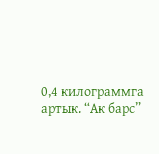0,4 килограммга артык. “Ак барс”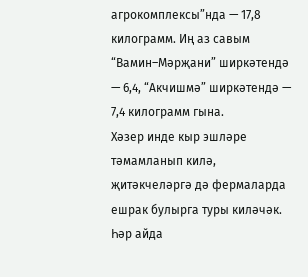агрокомплексы”нда — 17,8 килограмм. Иң аз савым “Вамин–Мәрҗани” ширкәтендә — 6,4, “Акчишмә” ширкәтендә — 7,4 килограмм гына.
Хәзер инде кыр эшләре тәмамланып килә, җитәкчеләргә дә фермаларда ешрак булырга туры киләчәк. Һәр айда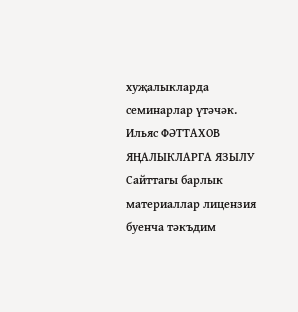хуҗалыкларда семинарлар үтәчәк.
Ильяс ФӘТТАХОВ
ЯҢАЛЫКЛАРГА ЯЗЫЛУ
Сайттагы барлык материаллар лицензия буенча тәкъдим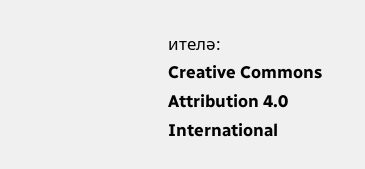ителә:
Creative Commons Attribution 4.0 International